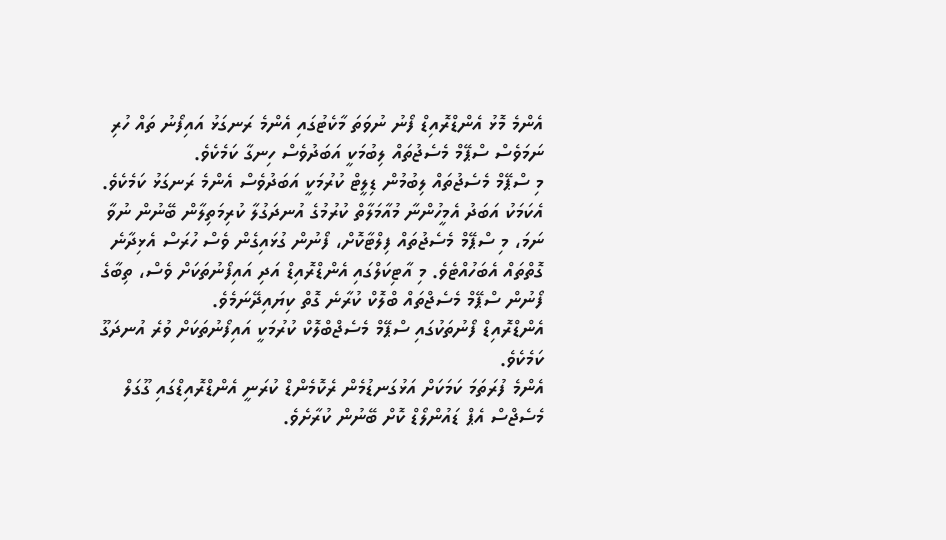އެންމެ މޮޅު އެންޑްރޮއިޑް ފޯނު ނުވަތަ މާކެޓުގައި އެންމެ ރަނގަޅު އައިފޯނު ތައް ހުރި ނަމަވެސް ސްޕޭމް މެސެޖުތައް ލިބުމަކީ އަބަދުވެސް ހިނގާ ކަމެކެވެ.
މި ސްޕޭމް މެސެޖުތައް ލިބުމުން ޑިލީޓް ކުރުމަކީ އަބަދުވެސް އެންމެ ރަނގަޅު ކަމެކެވެ. އެކަމަކު އަބަދު އެމީހުންނާ މުއާމަލާތް ކުރުމުގެ އުނދަގުލާ ކުރިމަތިލާން ބޭނުން ނުވާ ނަމަ، މި ސްޕޭމް މެސެޖުތައް ފިލްޓާކޮށް، ފޯނުން ގުޅައިގެން ވެސް ހުރަސް އެޅިދާނެ ގޮތްތައް އެބަހުއްޓެވެ. މި އާޓިކަލްގައި އެންޑްރޮއިޑް އަދި އައިފޯނުތަކަށް ވެސް، ތިބާގެ ފޯނުން ސްޕޭމް މެސެޖްތައް ބްލޮކް ކުރާނެ ގޮތް ކިޔައިދޭނަމެވެ.
އެންޑްރޮއިޑް ފޯނުތަކުގައި ސްޕޭމް މެސެޖްބްލޮކް ކުރުމަކީ އައިފޯނުތަކަށް ވުރެ އުނދަގޫ ކަމެކެވެ.
އެންމެ ފުރަތަމަ ކަމަކަށް އަޅުގަނޑުމެން ރެކޮމެންޑް ކުރަނީ އެންޑްރޮއިޑްގައި ގޫގަލް މެސެޖްސް އެޕް ޑައުންލޯޑް ކޮށް ބޭނުން ކުރާށެވެ.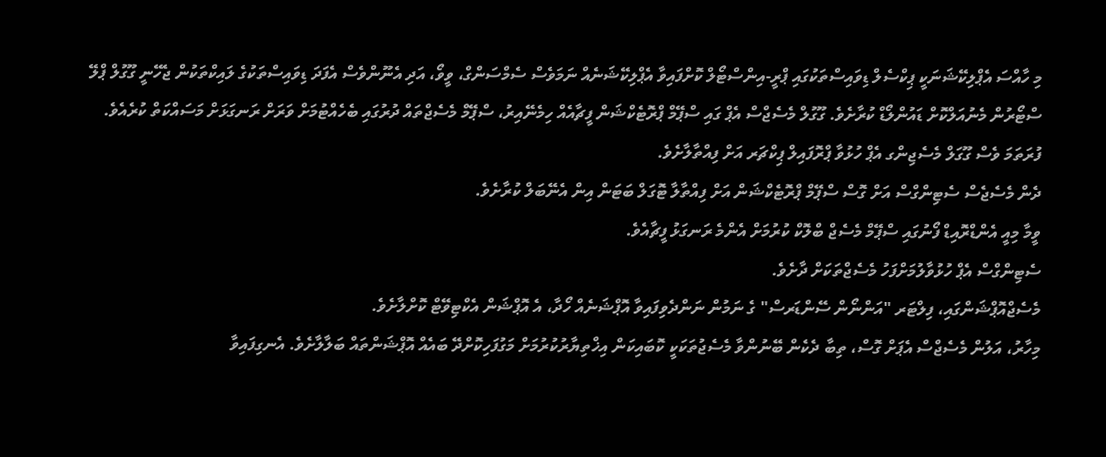މި ހާއްސަ އެޕްލިކޭޝަނަކީ ޕިކްސެލް ޑިވައިސްތަކުގައި ޕްރީ-އިންސްޓޯލް ކޮށްފައިވާ އެޕްލިކޭޝަނެއް ނަމަވެސް ސެމްސަންގް، ވީވޯ، އަދި އެނޫންވެސް އެފަދަ ޑިވައިސްތަކުގެ ލައިކްތަކުން ޖެހޭނީ ގޫގުލް ޕްލޭ ސްޓޯރުން މެނުއަލްކޮށް ޑައުންލޯޑް ކުރާށެވެ. ގޫގުލް މެސެޖްސް އެޕް ގައި ސްޕޭމް ޕްރޮޓެކްޝަން ފީޗާއެއް ހިމެނޭއިރު، ސްޕޭމް މެސެޖްތައް ދުރުގައި ބެހެއްޓުމަށް ވަރަށް ރަނގަޅަށް މަސައްކަތް ކުރެއެވެ.
ފުރަތަމަ ވެސް ގޫގަލް މެސެޖިންގ އެޕް ހުޅުވާ ޕްރޮފައިލް ޕިކްޗަރ އަށް ފިއްތާލާށެވެ.
ދެން މެސެޖެސް ސެޓިންގްސް އަށް ގޮސް ސްޕޭމް ޕްރޮޓެކްޝަން އަށް ފިއްތާލާ ޓޮގަލް ބަޓަން އިން އެނޭބަލް ކުރާށެވެ.
ވީމާ މިއީ އެންޑްރޮއިޑް ފޯނުގައި ސްޕޭމް މެސެޖް ބްލޮކް ކުރުމަށް އެންމެ ރަނގަޅު ފީޗާއެވެ.
ސެޓިންގްސް އެޕް ހުޅުވާލުމަށްފަހު މެސެޖްތަކަށް ދާށެވެ.
މެސެޖްއޮޕްޝަންގައި، ފިލްޓަރ "އަންނޯން ސޭންޑަރސް" ގެ ނަމުން ނަންދެވިފައިވާ އޮޕްޝަނެއް ހޯދާ، އެ އޮޕްޝަން އެކްޓިވޭޓް ކޮށްލާށެވެ.
މިހާރު، އަލުން މެސެޖްސް އެޕަށް ގޮސް، ތިބާ ދެކެން ބޭނުންވާ މެސެޖުތަކަކީ ކޮބައިކަން އިޚްތިޔާރުކުރުމަށް މަގުފަހިކޮށްދޭ ބައެއް އޮޕްޝަންތައް ބަލާލާށެވެ. އެނގިފައިވާ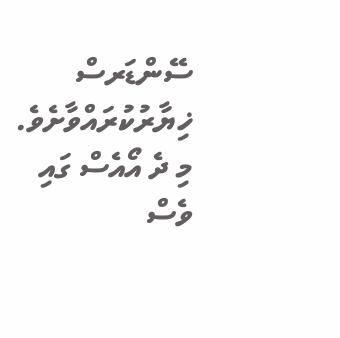ސޭންޑަރސް ޚިޔާރުކުރައްވާށެވެ.
މި ދެ އޯއެސް ގައި ވެސް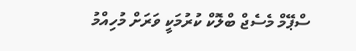ސްޕޭމް މެސެޖް ބްލޮކް ކުރުމަކީ ވަރަށް މުހިއްމު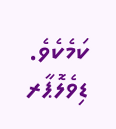ކަމެކެވެ.
ޑިވެލޮޕާރ